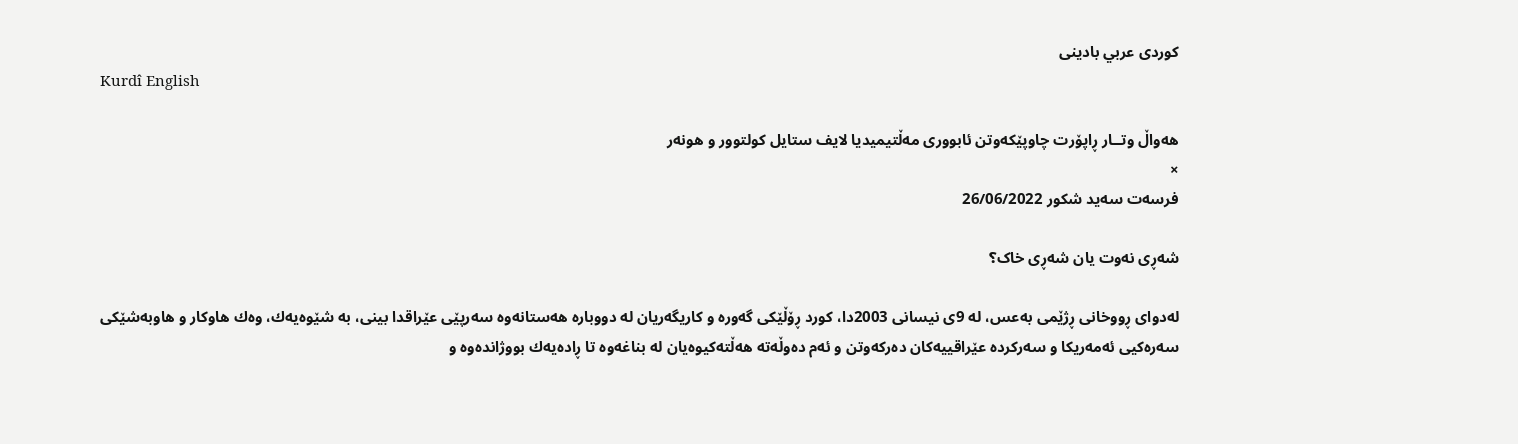كوردی عربي بادینی
Kurdî English

هه‌واڵ وتــار ڕاپۆرت چاوپێكه‌وتن ئابووری مه‌ڵتیمیدیا لایف ستایل كولتوور و هونه‌ر
×
فرسەت سەید شکور 26/06/2022

شەڕی نەوت یان شەڕی خاک؟

له‌دوای ڕووخانی ڕژێمی به‌عس، له‌ 9ی نیسانی 2003دا، كورد ڕۆڵێكی گه‌وره‌ و كاریگه‌ریان له‌ دووباره‌ هەستانەوە سەرپێی عێراقدا بینی، به ‌شێوه‌یه‌ك، وه‌ك ھاوكار و ھاوبه‌شێكی سه‌ره‌كیی ئه‌مه‌ریكا و سه‌ركرده‌ عێراقییه‌كان ده‌ركه‌وتن و ئه‌م ده‌وڵه‌ته‌ ھه‌ڵته‌كیوه‌یان له‌ بناغه‌وه‌ تا ڕادەیەك بووژانده‌وه‌ و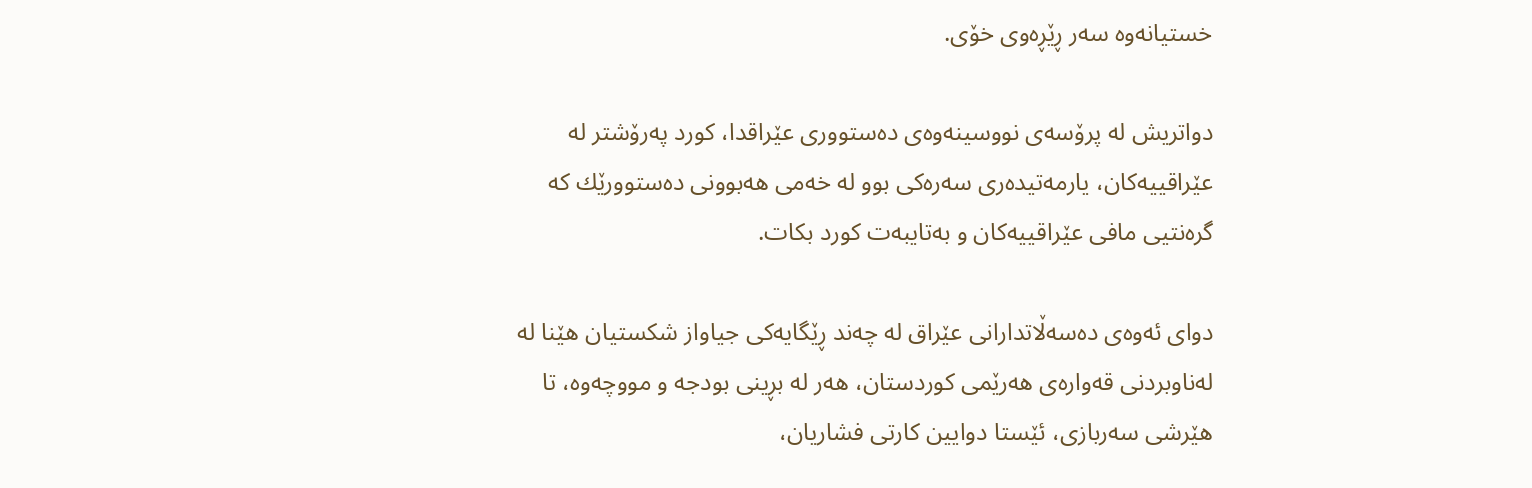خستیانه‌وه‌ سه‌ر ڕێڕەوی خۆی.

دواتریش له‌ پرۆسه‌ی نووسینه‌وەی‌ ده‌ستووری عێراقدا، كورد په‌رۆشتر له‌ عێراقییه‌كان، یارمه‌تیده‌ری سه‌ره‌كی بوو له‌ خه‌می ھه‌بوونی ده‌ستوورێك كه‌ گره‌نتيی مافی عێراقییه‌كان و به‌تایبه‌ت كورد بكات.

دوای ئه‌وه‌ی دەسەڵاتدارانی عێراق له‌ چه‌ند ڕێگایەكی جیاواز شكستیان ھێنا له‌ له‌ناوبردنی قه‌واره‌ی ھه‌رێمی كوردستان، ھه‌ر له‌ بڕینی بودجه‌ و مووچه‌وه‌، تا ھێرشی سه‌ربازی، ئێستا دوایین كارتی فشاریان،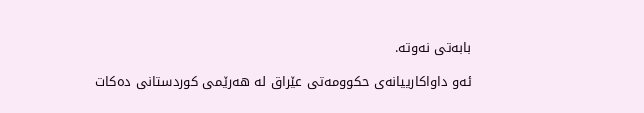بابه‌تی نه‌وته‌.

ئه‌و داواكارییانه‌ی حكوومه‌تی عێراق له‌ ھه‌رێمی كوردستانی ده‌كات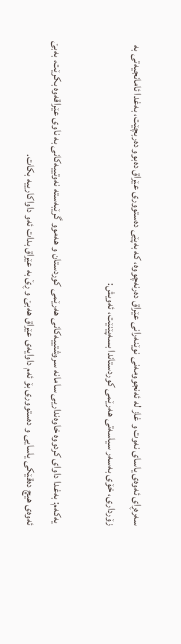سه‌ره‌ڕای ئه‌وەی یاسای نه‌وت و غاز له‌ ئه‌نجوومه‌نی نوێنه‌رانی عێراق ده‌رنه‌چووه‌، كه‌ به‌پێی ده‌ستووری عێراق ده‌بوو ده‌ربچێت، به‌غدا ئامانجیەتی به‌ زۆرداری، خۆی به‌سه‌ر سیاسه‌تی هه‌رێمی كوردستاندا بسه‌پێنێت، ئه‌ویش:

 یه‌كه‌م: به‌غدا داوای كردووه‌ خاوه‌نداریی سامانه‌ سروشتییه‌كانی هه‌رێمی كوردستان و هه‌موو گرێبه‌سته‌ نه‌وتییه‌كانی به ‌ناوی عێراقەوە بكرێت، به‌بێ ئه‌وه‌ی هیچ ده‌قێكی یاسایی و ده‌ستووری بۆ ئه‌م داوایه‌ی عێراق هه‌بێ و ڕێ به‌ عێراق بدات ئه‌و داواكارییه‌ بكات.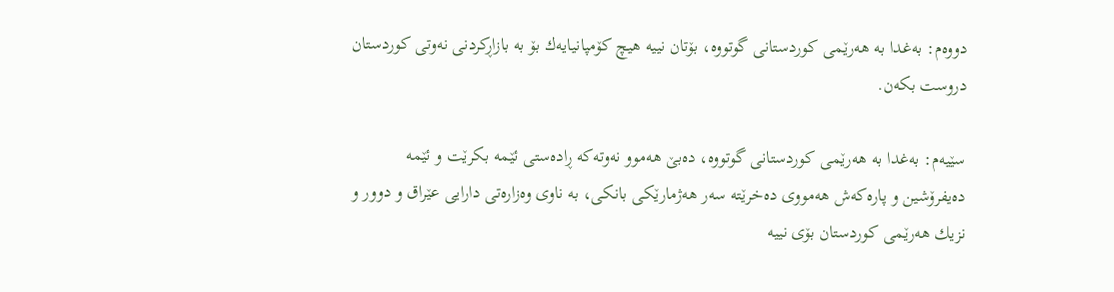دووه‌م: به‌غدا به‌ هه‌رێمی كوردستانی گوتووه‌، بۆتان نییه‌ هیچ كۆمپانیایه‌ك بۆ به‌ بازاڕكردنی نه‌وتی كوردستان دروست بكه‌ن.

سێیه‌م: به‌غدا به‌ هه‌رێمی كوردستانی گوتووه‌، ده‌بێ هه‌موو نه‌وته‌كه‌ ڕاده‌ستی ئێمه‌ بكرێت و ئێمه‌ ده‌یفرۆشین و پاره‌كه‌ش هه‌مووی ده‌خرێته‌ سه‌ر هه‌ژمارێكی بانكی، به‌ ناوی وه‌زاره‌تی دارایی عێراق و دوور و نزیك هه‌رێمی كوردستان بۆی نییه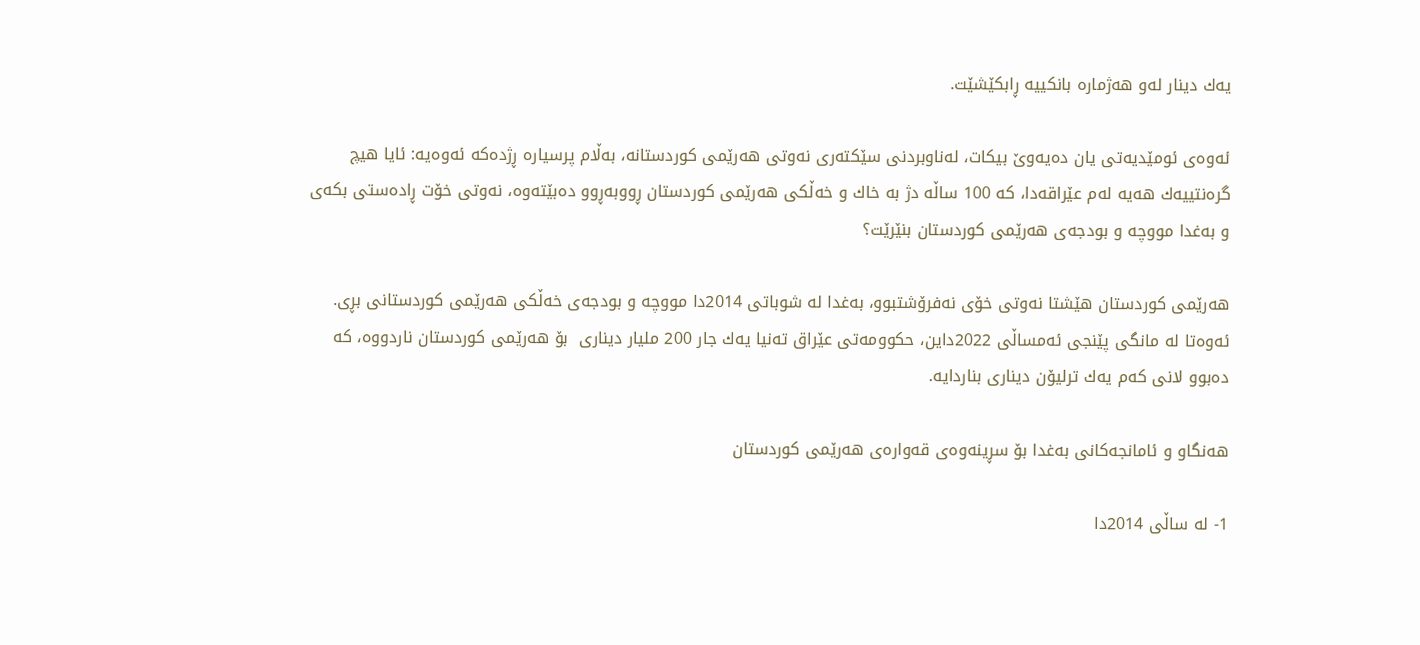یه‌ك دینار له‌و هه‌ژماره‌ بانكییه‌ ڕابكێشێت.

ئه‌وه‌ی ئومێدیه‌تی یان ده‌یه‌وێ بیكات، له‌ناوبردنی سێكته‌ری نه‌وتی هه‌رێمی كوردستانه‌، به‌ڵام پرسیاره‌ ڕژده‌كه‌ ئه‌وه‌یه‌: ئایا هیچ گره‌نتییه‌ك هه‌یه‌ له‌م عێراقەدا، كه‌ 100 ساڵه‌ دژ به‌ خاك و خه‌ڵكی هه‌رێمی كوردستان ڕووبه‌ڕوو ده‌بێته‌وه‌، نه‌وتی خۆت ڕاده‌ستی بكه‌ی و به‌غدا مووچه‌ و بودجه‌ی هه‌رێمی كوردستان بنێرێت؟

هه‌رێمی كوردستان هێشتا نه‌وتی خۆی نه‌فرۆشتبوو، به‌غدا له‌ شوباتی 2014دا مووچه‌ و بودجه‌ی خه‌ڵكی هه‌رێمی كوردستانی بڕی. ئه‌وه‌تا له‌ مانگی پێنجی ئه‌مساڵی 2022داین، حكوومه‌تی عێراق ته‌نیا یه‌ك جار 200 ملیار دیناری ‌ بۆ هه‌رێمی كوردستان ناردووه، كه‌ ده‌بوو لا‌نی كه‌م یه‌ك ترلیۆن دیناری بناردایه‌.

ھه‌نگاو و ئامانجه‌كانی به‌غدا بۆ سڕینه‌وه‌ی قه‌واره‌ی هه‌رێمی كوردستان

1- له‌ ساڵی 2014دا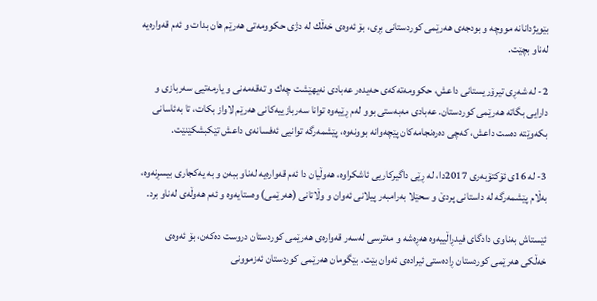بێویژدانانه‌ مووچه‌ و بودجه‌ی هه‌رێمی كوردستانی بڕی، بۆ ئه‌وه‌ی خه‌ڵك له‌ دژی حكوومه‌تی ھه‌رێم ھان بدات و ئه‌م قه‌واره‌یه‌ له‌ناو بچێت.

2- له‌ شه‌ڕی تیرۆریستانی داعش، حكوومه‌ته‌كه‌ی حه‌یده‌ر عه‌بادی نه‌یهێشت چه‌ك و ته‌قه‌مه‌نی و یارمه‌تیی سه‌ربازی و دارایی بگاته‌ هه‌رێمی كوردستان. عه‌بادی مه‌به‌ستی بوو له‌م ڕێیه‌وه‌ توانا سه‌ربازییه‌كانی ھه‌رێم لاواز بكات، تا به‌ئاسانی بكه‌وێته‌ ده‌ست داعش، كه‌چی ده‌ره‌نجامه‌كان پێچه‌وانه‌ بوونه‌وه‌، پێشمه‌رگه‌ توانیی ئه‌فسانه‌ی داعش تێكبشكێنێت.

3- له‌ 16ی ئۆكتۆبه‌ری 2017دا، له‌ ڕێی داگیركاریی ئاشكراوه‌، ھه‌وڵیان دا ئه‌م قه‌واره‌یه‌ له‌ناو ببه‌ن و به‌ یه‌كجاری بیسڕنه‌وه‌، به‌ڵام پێشمه‌رگه‌ له‌ داستانی پردێ و سحێلا به‌رامبه‌ر پیلانی ئه‌وان و وڵاتانی (هه‌رێمی) وه‌ستایه‌وه‌ و ئه‌م ھه‌وڵه‌ی له‌ناو برد.

ئێستا‌ش به‌ناوی دادگای فیدڕاڵییه‌وه‌ هه‌ڕه‌شه‌ و مه‌ترسی له‌سه‌ر قه‌واره‌ی هه‌رێمی كوردستان دروست ده‌كه‌ن، بۆ ئه‌وه‌ی خه‌ڵكی هه‌رێمی كوردستان ڕاده‌ستی ئیراده‌ی ئه‌وان بێت. بێگومان ھه‌رێمی كوردستان ئه‌زموونی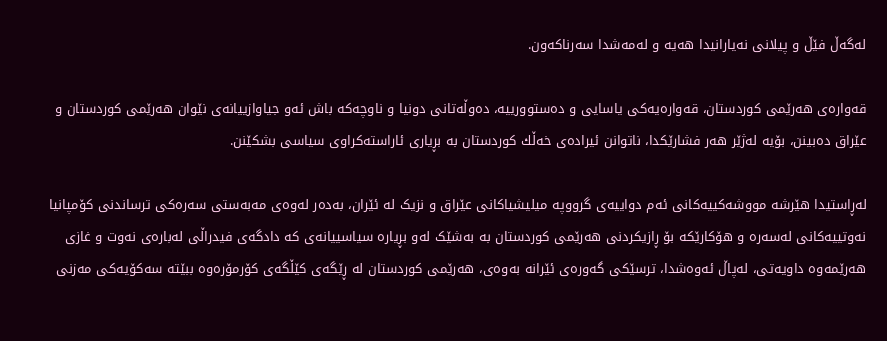له‌گه‌ڵ فێڵ و پیلانی نه‌یارانیدا ھه‌یه‌ و له‌مه‌شدا سه‌رناكه‌ون.

قه‌واره‌ی ھه‌رێمی كوردستان، قه‌واره‌یه‌كی یاسایی و ده‌ستوورییه‌، ده‌وڵه‌تانی دونیا و ناوچه‌كه‌ باش ئه‌و جیاوازییانه‌ی نێوان ھه‌رێمی كوردستان و عێراق ده‌بینن، بۆیه‌ له‌ژێر ھه‌ر فشارێكدا، ناتوانن ئیراده‌ی خه‌ڵك كوردستان به‌ بڕیاری ئاراسته‌كراوی سیاسی بشكێنن.

لەڕاستیدا ھێرشە مووشەکییەکانی ئەم دواییەی گرووپە میلیشیاکانی عێراق و نزیک لە ئێران، بەدەر لەوەی مەبەستی سەرەکی ترساندنی کۆمپانیا نەوتییەکانی لەسەرە و ھۆکارێکە بۆ ڕازیکردنی ھەرێمی کوردستان بە بەشێک لەو بڕیارە سیاسییانەی کە دادگەی فیدراڵی لەبارەی نەوت و غازی ھەرێمەوە داویەتی، لەپاڵ ئەوەشدا، ترسێکی گەورەی ئێرانە بەوەی، ھەرێمی کوردستان لە ڕێگەی کێڵگەی کۆرمۆرەوە ببێتە سەکۆیەکی مەزنی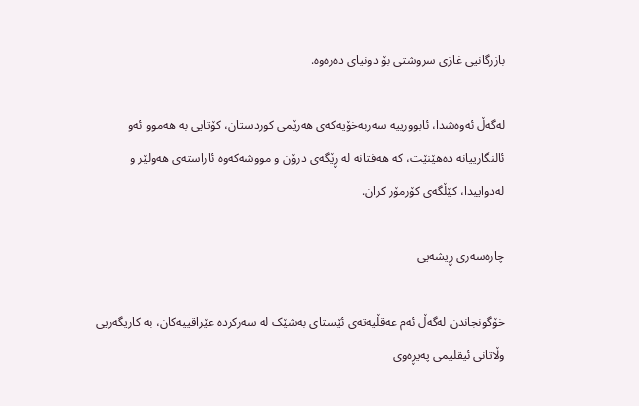بازرگانیی غازی سروشتی بۆ دونیای دەرەوە.

لەگەڵ ئەوەشدا، ئابوورییە سەربەخۆیەکەی ھەرێمی كوردستان، کۆتایی بە ھەموو ئەو ئالنگارییانە دەھێنێت، کە ھەفتانە لە ڕێگەی درۆن و مووشەکەوە ئاراستەی ھەولێر و لەدواییدا، کێڵگەی کۆرمۆر کران.

چارەسەری ڕیشەیی

خۆگونجاندن لەگەڵ ئەم عەقڵیەتەی ئێستای بەشێک لە سەرکردە عێراقییەکان، بە کاریگەریی وڵاتانی ئیقلیمی پەیڕەوی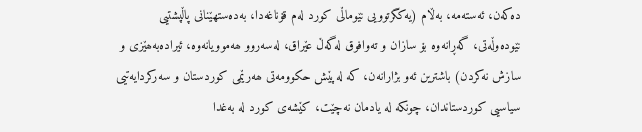دەکەن، ئەستەمە، بەڵام (یەکگرتوویی نێوماڵی کورد لەم قۆناغەدا، بەدەستھێنانی پاڵپشتیی نێودەوڵەتی، گەڕانەوە بۆ سازان و تەوافوق لەگەڵ عێراق، لەسەروو ھەموویانەوە، ئیرادەبەھێزی و سازش نەکردن) باشترین ئەو بژارانەن، کە لەپێش حکوومەتی ھەرێمی کوردستان و سەرکردایەتیی سیاسیی کوردستاندان، چونکە لە یادمان نەچێت، کێشەی کورد لە بەغدا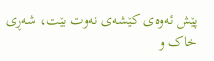پێش ئەوەی كێشەی نەوت بێت، شەڕی خاک و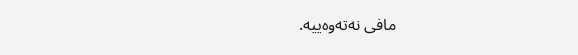مافی نەتەوەییە.